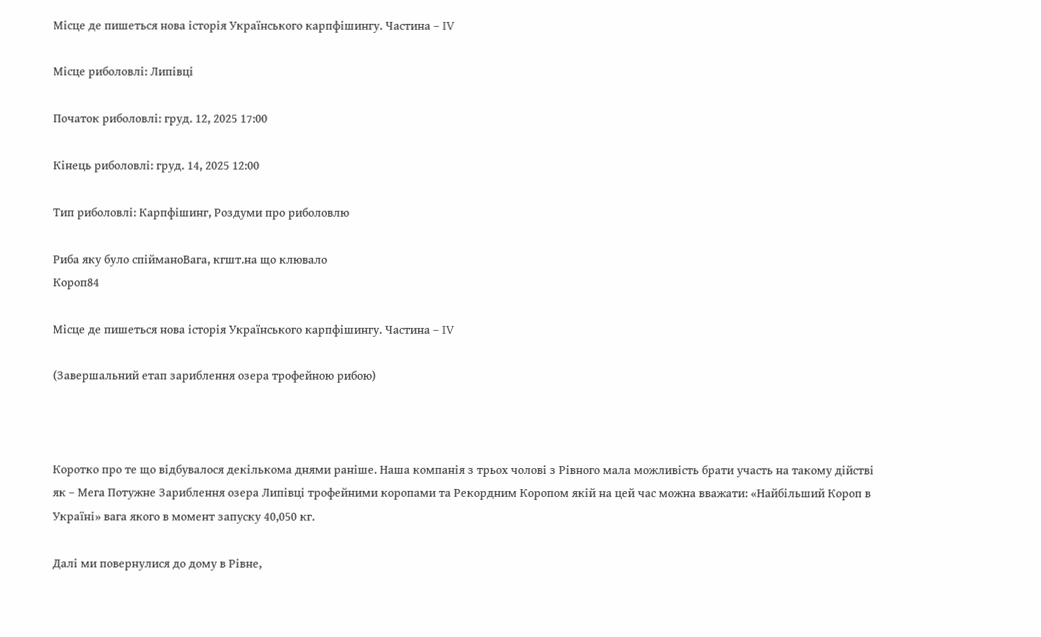Місце де пишеться нова історія Українського карпфішингу. Частина – IV

Місце риболовлі: Липівці

Початок риболовлі: груд. 12, 2025 17:00

Кінець риболовлі: груд. 14, 2025 12:00

Тип риболовлі: Карпфішинг, Роздуми про риболовлю

Риба яку було спійманоВага, кгшт.на що клювало
Короп84

Місце де пишеться нова історія Українського карпфішингу. Частина – IV

(Завершальний етап зариблення озера трофейною рибою)



Коротко про те що відбувалося декількома днями раніше. Наша компанія з трьох чолові з Рівного мала можливість брати участь на такому дійстві як – Мега Потужне Зариблення озера Липівці трофейними коропами та Рекордним Коропом якій на цей час можна вважати: «Найбільший Короп в Україні» вага якого в момент запуску 40,050 кг.

Далі ми повернулися до дому в Рівне,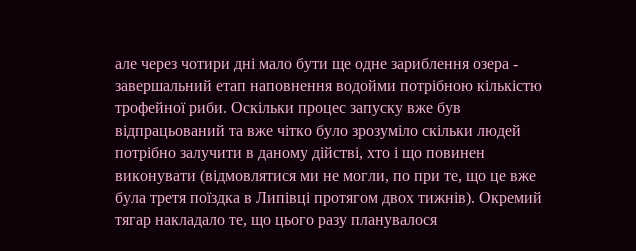але через чотири дні мало бути ще одне зариблення озера - завершальний етап наповнення водойми потрібною кількістю трофейної риби. Оскільки процес запуску вже був відпрацьований та вже чітко було зрозуміло скільки людей потрібно залучити в даному дійстві, хто і що повинен виконувати (відмовлятися ми не могли, по при те, що це вже була третя поїздка в Липівці протягом двох тижнів). Окремий тягар накладало те, що цього разу планувалося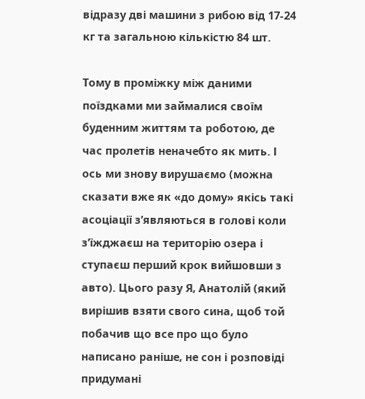відразу дві машини з рибою від 17-24 кг та загальною кількістю 84 шт.

Тому в проміжку між даними поїздками ми займалися своїм буденним життям та роботою, де час пролетів неначебто як мить. І ось ми знову вирушаємо (можна сказати вже як «до дому» якісь такі асоціації з’являються в голові коли з’їжджаєш на територію озера і ступаєш перший крок вийшовши з авто). Цього разу Я, Анатолій (який вирішив взяти свого сина, щоб той побачив що все про що було написано раніше, не сон і розповіді придумані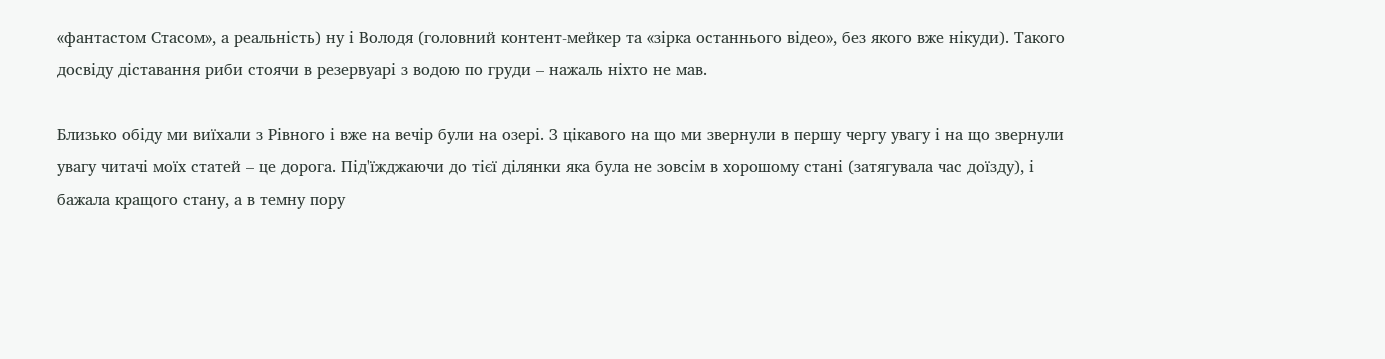«фантастом Стасом», а реальність) ну і Володя (головний контент-мейкер та «зірка останнього відео», без якого вже нікуди). Такого досвіду діставання риби стоячи в резервуарі з водою по груди – нажаль ніхто не мав.

Близько обіду ми виїхали з Рівного і вже на вечір були на озері. З цікавого на що ми звернули в першу чергу увагу і на що звернули увагу читачі моїх статей – це дорога. Під'їжджаючи до тієї ділянки яка була не зовсім в хорошому стані (затягувала час доїзду), і бажала кращого стану, а в темну пору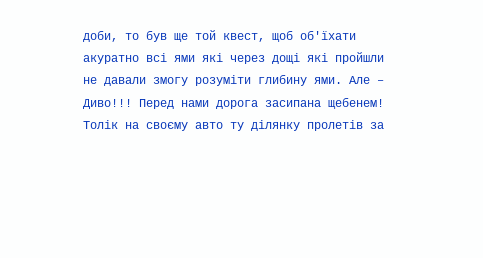доби, то був ще той квест, щоб об'їхати акуратно всі ями які через дощі які пройшли не давали змогу розуміти глибину ями. Але – Диво!!! Перед нами дорога засипана щебенем! Толік на своєму авто ту ділянку пролетів за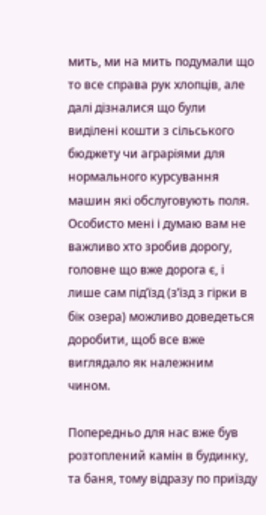мить, ми на мить подумали що то все справа рук хлопців, але далі дізналися що були виділені кошти з сільського бюджету чи аграріями для нормального курсування машин які обслуговують поля. Особисто мені і думаю вам не важливо хто зробив дорогу, головне що вже дорога є, і лише сам під’їзд (з’їзд з гірки в бік озера) можливо доведеться доробити, щоб все вже виглядало як належним чином.

Попередньо для нас вже був розтоплений камін в будинку, та баня, тому відразу по приїзду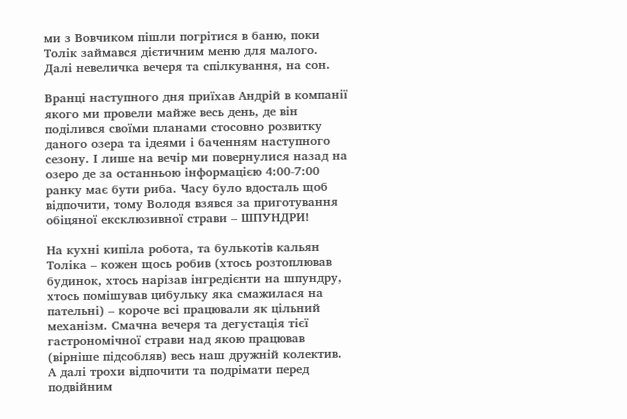ми з Вовчиком пішли погрітися в баню, поки Толік займався дієтичним меню для малого. Далі невеличка вечеря та спілкування, на сон.

Вранці наступного дня приїхав Андрій в компанії якого ми провели майже весь день, де він поділився своїми планами стосовно розвитку даного озера та ідеями і баченням наступного сезону. І лише на вечір ми повернулися назад на озеро де за останньою інформацією 4:00-7:00 ранку має бути риба. Часу було вдосталь щоб відпочити, тому Володя взявся за приготування обіцяної ексклюзивної страви – ШПУНДРИ!

На кухні кипіла робота, та булькотів кальян Толіка – кожен щось робив (хтось розтоплював будинок, хтось нарізав інгредієнти на шпундру, хтось помішував цибульку яка смажилася на пательні) – короче всі працювали як цільний механізм. Смачна вечеря та дегустація тієї гастрономічної страви над якою працював (вірніше підсобляв) весь наш дружній колектив. А далі трохи відпочити та подрімати перед подвійним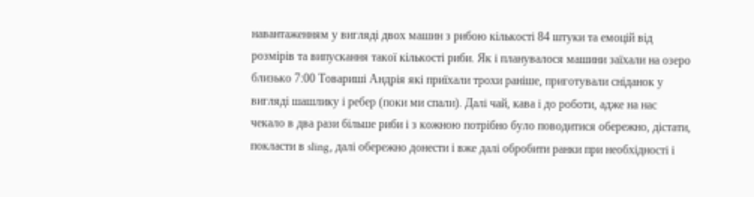навантаженням у вигляді двох машин з рибою кількості 84 штуки та емоцій від розмірів та випускання такої кількості риби. Як і планувалося машини заїхали на озеро близько 7:00 Товариші Андрія які приїхали трохи раніше, приготували сніданок у вигляді шашлику і ребер (поки ми спали). Далі чай, кава і до роботи, адже на нас чекало в два рази більше риби і з кожною потрібно було поводитися обережно, дістати, покласти в sling, далі обережно донести і вже далі обробити ранки при необхідності і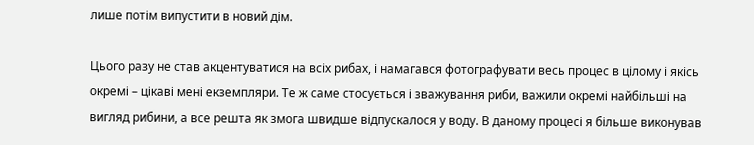лише потім випустити в новий дім.

Цього разу не став акцентуватися на всіх рибах, і намагався фотографувати весь процес в цілому і якісь окремі – цікаві мені екземпляри. Те ж саме стосується і зважування риби, важили окремі найбільші на вигляд рибини, а все решта як змога швидше відпускалося у воду. В даному процесі я більше виконував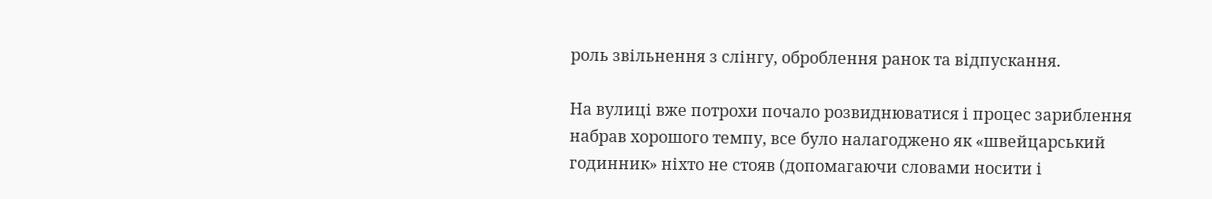роль звільнення з слінгу, оброблення ранок та відпускання.

На вулиці вже потрохи почало розвиднюватися і процес зариблення набрав хорошого темпу, все було налагоджено як «швейцарський годинник» ніхто не стояв (допомагаючи словами носити і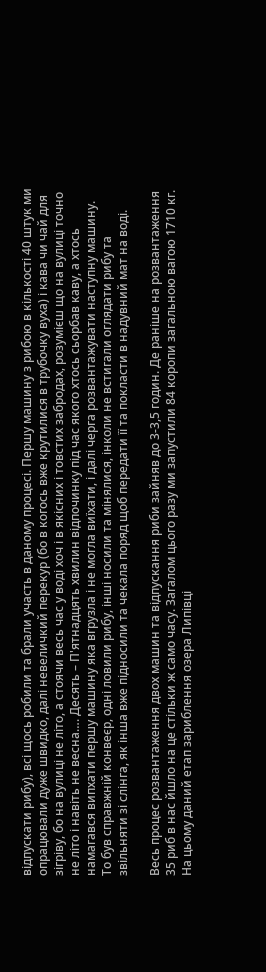відпускати рибу), всі щось робили та брали участь в даному процесі. Першу машину з рибою в кількості 40 штук ми опрацювали дуже швидко, далі невеличкий перекур (бо в когось вже крутилися в трубочку вуха) і кава чи чай для зігріву, бо на вулиці не літо, а стоячи весь час у воді хоч і в якісних і товстих забродах, розумієш що на вулиці точно не літо і навіть не весна…. Десять – П'ятнадцять хвилин відпочинку під час якого хтось сьорбав каву, а хтось намагався випхати першу машину яка вгрузла і не могла виїхати, і далі черга розвантажувати наступну машину. То був справжній конвеєр, одні ловили рибу, інші носили та мінялися, інколи не встигали оглядати рибу та звільняти зі слінга, як інша вже підносили та чекала поряд щоб передати її та покласти в надувний мат на воді.

Весь процес розвантаження двох машин та відпускання риби зайняв до 3-3,5 годин. Де раніше на розвантаження 35 риб в нас йшло на це стільки ж само часу. Загалом цього разу ми запустили 84 коропи загальною вагою 1710 кг. На цьому даний етап зариблення озера Липівці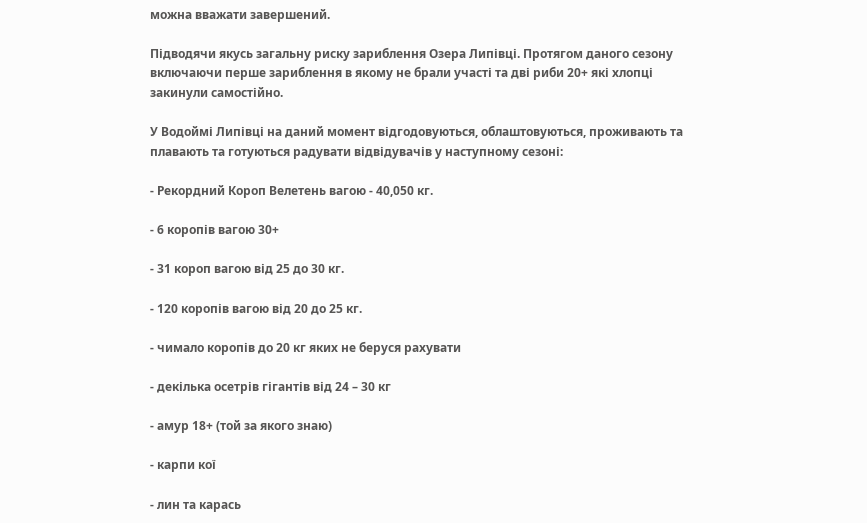можна вважати завершений.

Підводячи якусь загальну риску зариблення Озера Липівці. Протягом даного сезону включаючи перше зариблення в якому не брали участі та дві риби 20+ які хлопці закинули самостійно.

У Водоймі Липівці на даний момент відгодовуються, облаштовуються, проживають та плавають та готуються радувати відвідувачів у наступному сезоні:

- Рекордний Короп Велетень вагою - 40,050 кг.

- 6 коропів вагою 30+

- 31 короп вагою від 25 до 30 кг.

- 120 коропів вагою від 20 до 25 кг.

- чимало коропів до 20 кг яких не беруся рахувати

- декілька осетрів гігантів від 24 – 30 кг

- амур 18+ (той за якого знаю)

- карпи кої

- лин та карась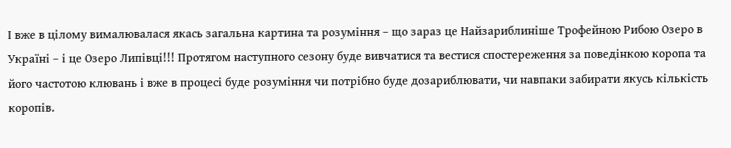І вже в цілому вималювалася якась загальна картина та розуміння – що зараз це Найзариблиніше Трофейною Рибою Озеро в Україні – і це Озеро Липівці!!! Протягом наступного сезону буде вивчатися та вестися спостереження за поведінкою коропа та його частотою клювань і вже в процесі буде розуміння чи потрібно буде дозариблювати, чи навпаки забирати якусь кількість коропів.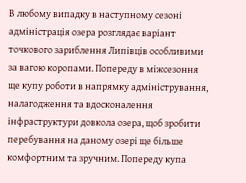В любому випадку в наступному сезоні адміністрація озера розглядає варіант точкового зариблення Липівців особливими за вагою коропами. Попереду в міжсезоння ще купу роботи в напрямку адміністрування, налагодження та вдосконалення інфраструктури довкола озера, щоб зробити перебування на даному озері ще більше комфортним та зручним. Попереду купа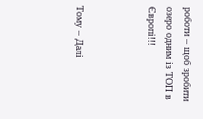роботи – щоб зробити озеро одним із ТОП в Європі!!!



Тому – Далі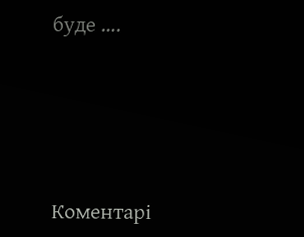буде ….




Коментарі